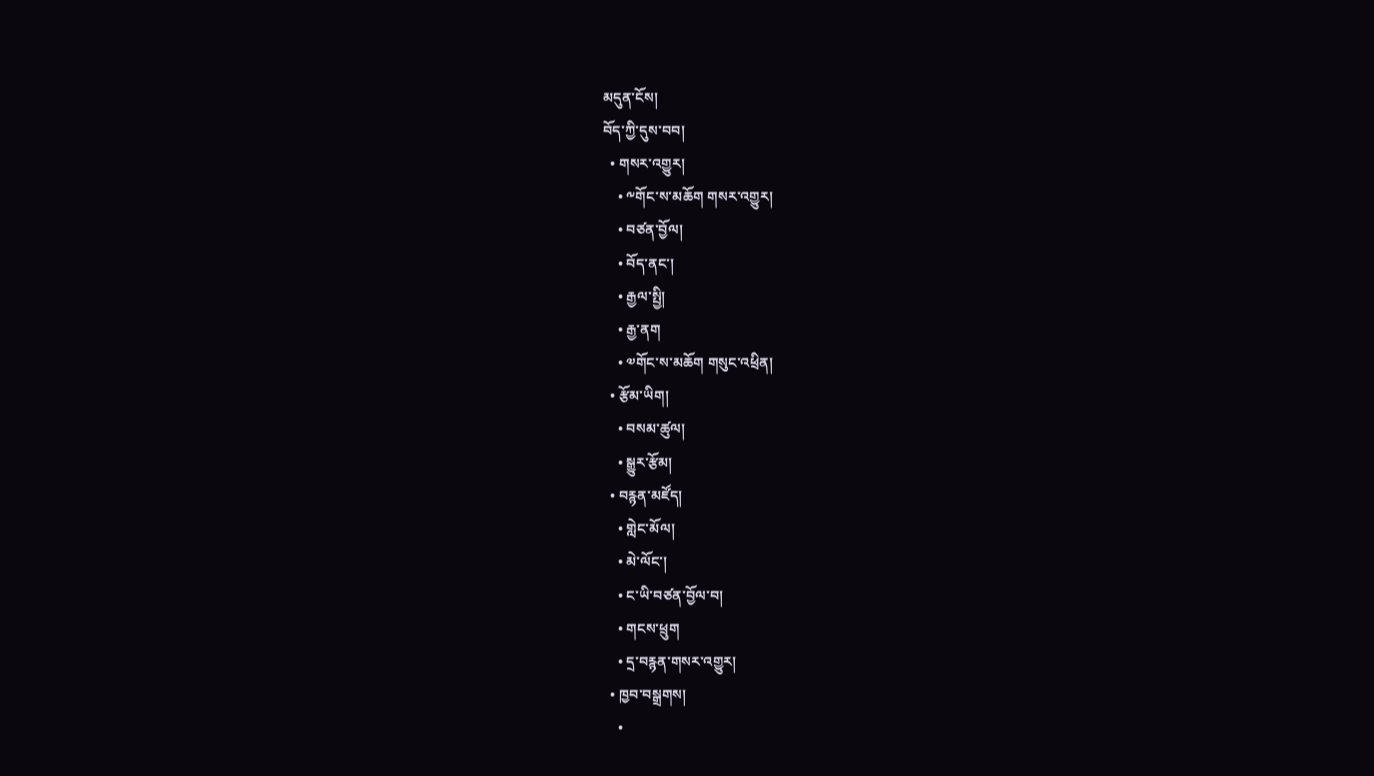མདུན་ངོས།
བོད་ཀྱི་དུས་བབ།
  • གསར་འགྱུར།
    • ༸གོང་ས་མཆོག གསར་འགྱུར།
    • བཙན་བྱོལ།
    • བོད་ནང་།
    • རྒྱལ་སྤྱི།
    • རྒྱ་ནག
    • ༧གོང་ས་མཆོག གསུང་འཕྲིན།
  • རྩོམ་ཡིག།
    • བསམ་ཚུལ།
    • སྒྱུར་རྩོམ།
  • བརྙན་མཛོད།
    • གླེང་མོལ།
    • མེ་ལོང་།
    • ང་ཡི་བཙན་བྱོལ་བ།
    • གངས་ཕྲུག
    • དྲ་བརྙན་གསར་འགྱུར།
  • ཁྱབ་བསྒྲགས།
    •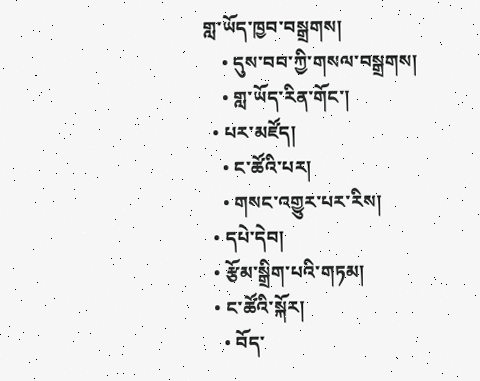གླ་ཡོད་ཁྱབ་བསྒྲགས།
    • དུས་བབ་ཀྱི་གསལ་བསྒྲགས།
    • གླ་ཡོད་རིན་གོང་།
  • པར་མཛོད།
    • ང་ཚོའི་པར།
    • གསང་འགྱུར་པར་རིས།
  • དཔེ་དེབ།
  • རྩོམ་སྒྲིག་པའི་གཏམ།
  • ང་ཚོའི་སྐོར།
    • བོད་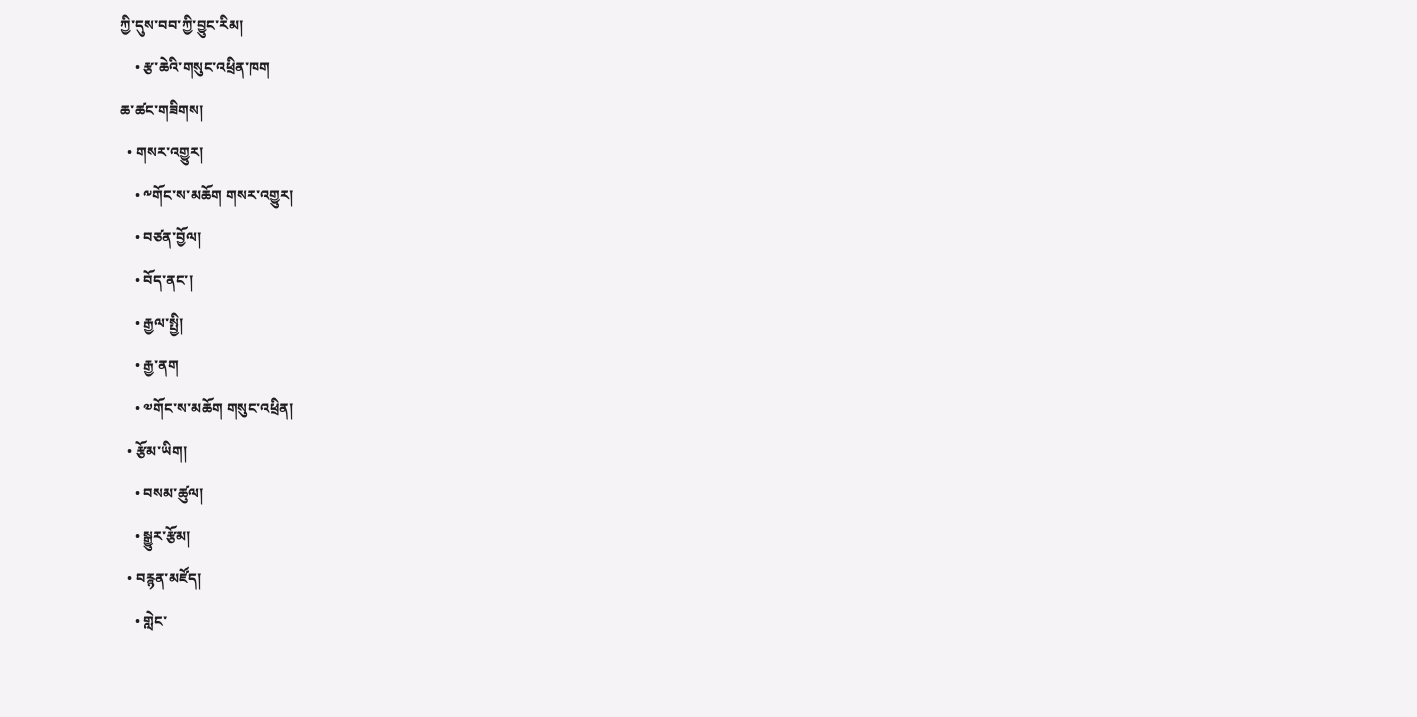ཀྱི་དུས་བབ་ཀྱི་བྱུང་རིམ།
    • རྩ་ཆེའི་གསུང་འཕྲིན་ཁག
ཆ་ཚང་གཟིགས།
  • གསར་འགྱུར།
    • ༸གོང་ས་མཆོག གསར་འགྱུར།
    • བཙན་བྱོལ།
    • བོད་ནང་།
    • རྒྱལ་སྤྱི།
    • རྒྱ་ནག
    • ༧གོང་ས་མཆོག གསུང་འཕྲིན།
  • རྩོམ་ཡིག།
    • བསམ་ཚུལ།
    • སྒྱུར་རྩོམ།
  • བརྙན་མཛོད།
    • གླེང་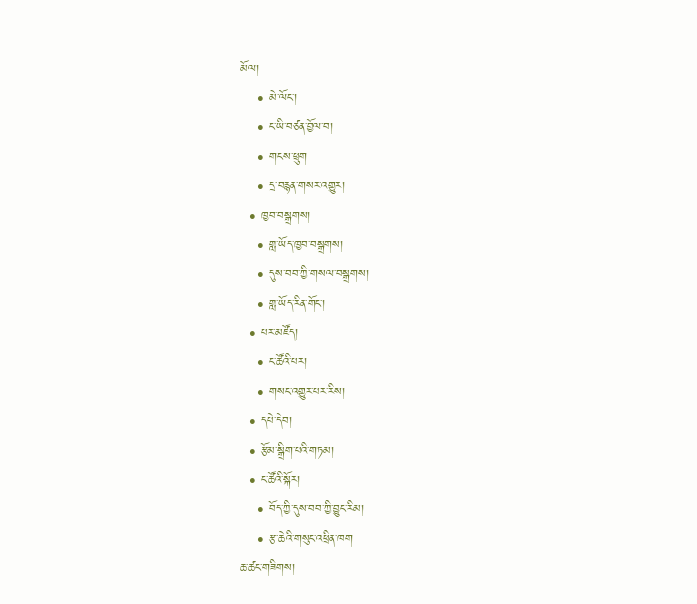མོལ།
    • མེ་ལོང་།
    • ང་ཡི་བཙན་བྱོལ་བ།
    • གངས་ཕྲུག
    • དྲ་བརྙན་གསར་འགྱུར།
  • ཁྱབ་བསྒྲགས།
    • གླ་ཡོད་ཁྱབ་བསྒྲགས།
    • དུས་བབ་ཀྱི་གསལ་བསྒྲགས།
    • གླ་ཡོད་རིན་གོང་།
  • པར་མཛོད།
    • ང་ཚོའི་པར།
    • གསང་འགྱུར་པར་རིས།
  • དཔེ་དེབ།
  • རྩོམ་སྒྲིག་པའི་གཏམ།
  • ང་ཚོའི་སྐོར།
    • བོད་ཀྱི་དུས་བབ་ཀྱི་བྱུང་རིམ།
    • རྩ་ཆེའི་གསུང་འཕྲིན་ཁག
ཆ་ཚང་གཟིགས།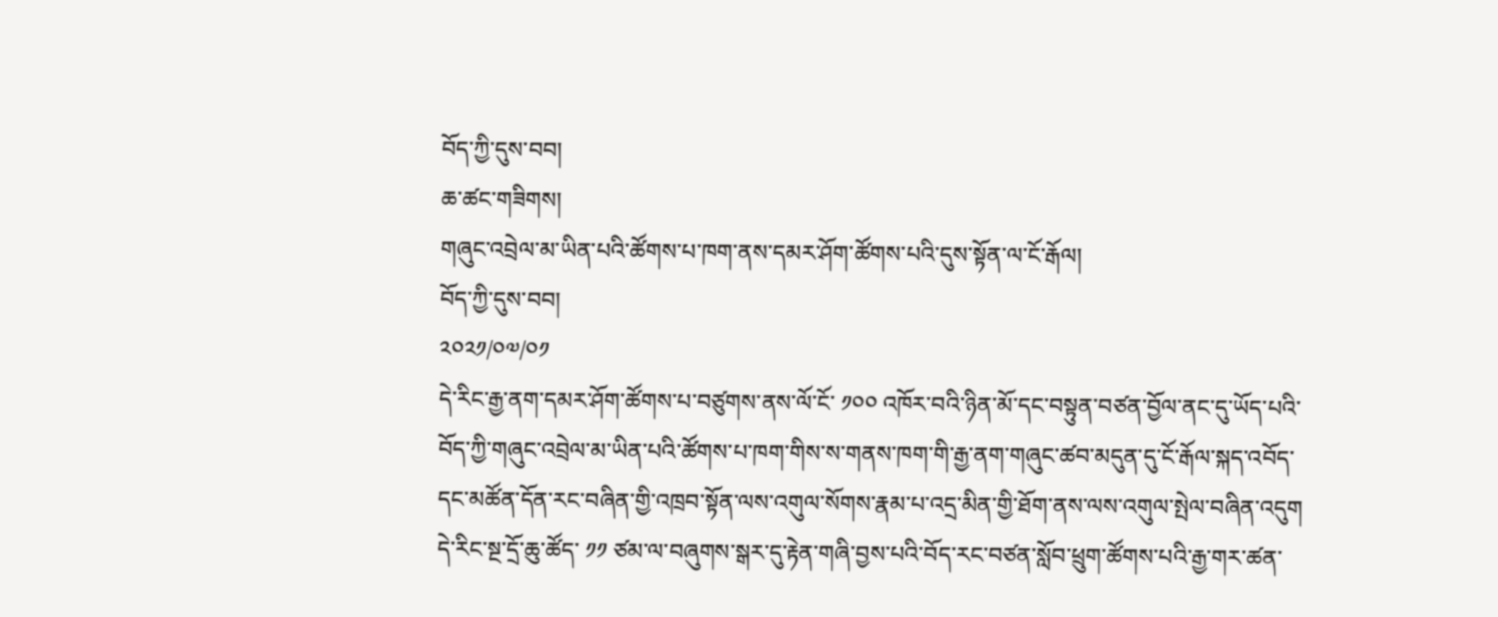བོད་ཀྱི་དུས་བབ།
ཆ་ཚང་གཟིགས།
གཞུང་འབྲེལ་མ་ཡིན་པའི་ཚོགས་པ་ཁག་ནས་དམར་ཤོག་ཚོགས་པའི་དུས་སྟོན་ལ་ངོ་རྒོལ།
བོད་ཀྱི་དུས་བབ།
༢༠༢༡/༠༧/༠༡
དེ་རིང་རྒྱ་ནག་དམར་ཤོག་ཚོགས་པ་བཙུགས་ནས་ལོ་ངོ་ ༡༠༠ འཁོར་བའི་ཉིན་མོ་དང་བསྟུན་བཙན་བྱོལ་ནང་དུ་ཡོད་པའི་བོད་ཀྱི་གཞུང་འབྲེལ་མ་ཡིན་པའི་ཚོགས་པ་ཁག་གིས་ས་གནས་ཁག་གི་རྒྱ་ནག་གཞུང་ཚབ་མདུན་དུ་ངོ་རྒོལ་སྐད་འབོད་དང་མཚོན་དོན་རང་བཞིན་གྱི་འཁྲབ་སྟོན་ལས་འགུལ་སོགས་རྣམ་པ་འདྲ་མིན་གྱི་ཐོག་ནས་ལས་འགུལ་སྤེལ་བཞིན་འདུག
དེ་རིང་སྔ་དྲོ་ཆུ་ཚོད་ ༡༡ ཙམ་ལ་བཞུགས་སྒར་དུ་རྟེན་གཞི་བྱས་པའི་བོད་རང་བཙན་སློབ་ཕྲུག་ཚོགས་པའི་རྒྱ་གར་ཚན་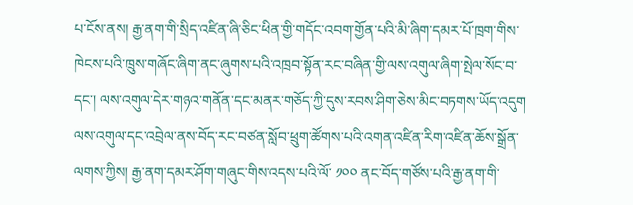པ་ངོས་ནས། རྒྱ་ནག་གི་སྲིད་འཛིན་ཞི་ཅིང་ཕིན་གྱི་གདོང་འབག་གྱོན་པའི་མི་ཞིག་དམར་པོ་ཁྲག་གིས་ཁེངས་པའི་ཁྲུས་གཞོང་ཞིག་ནང་ཞུགས་པའི་འཁྲབ་སྟོན་རང་བཞིན་གྱི་ལས་འགུལ་ཞིག་སྤེལ་སོང་བ་དང་། ལས་འགུལ་དེར་གཉའ་གནོན་དང་མནར་གཅོད་ཀྱི་དུས་རབས་ཤིག་ཅེས་མིང་བཏགས་ཡོད་འདུག ལས་འགུལ་དང་འབྲེལ་ནས་བོད་རང་བཙན་སློབ་ཕྲུག་ཚོགས་པའི་འགན་འཛིན་རིག་འཛིན་ཆོས་སྒྲོན་ལགས་ཀྱིས། རྒྱ་ནག་དམར་ཤོག་གཞུང་གིས་འདས་པའི་ལོ་ ༡༠༠ ནང་བོད་གཙོས་པའི་རྒྱ་ནག་གི་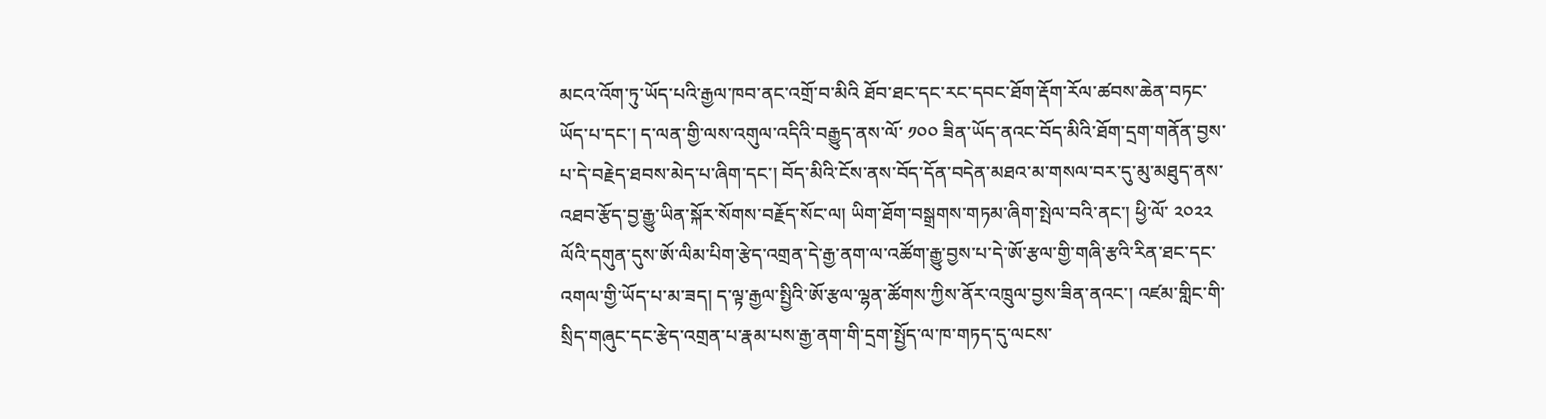མངའ་འོག་ཏུ་ཡོད་པའི་རྒྱལ་ཁབ་ནང་འགྲོ་བ་མིའི ཐོབ་ཐང་དང་རང་དབང་ཐོག་རྡོག་རོལ་ཚབས་ཆེན་བཏང་ཡོད་པ་དང་། ད་ལན་གྱི་ལས་འགུལ་འདིའི་བརྒྱུད་ནས་ལོ་ ༡༠༠ ཟིན་ཡོད་ནའང་བོད་མིའི་ཐོག་དྲག་གནོན་བྱས་པ་དེ་བརྗེད་ཐབས་མེད་པ་ཞིག་དང་། བོད་མིའི་ངོས་ནས་བོད་དོན་བདེན་མཐའ་མ་གསལ་བར་དུ་མུ་མཐུད་ནས་འཐབ་རྩོད་བྱ་རྒྱུ་ཡིན་སྐོར་སོགས་བརྗོད་སོང་ལ། ཡིག་ཐོག་བསྒྲགས་གཏམ་ཞིག་སྤེལ་བའི་ནང་། ཕྱི་ལོ་ ༢༠༢༢ ལོའི་དགུན་དུས་ཨོ་ལིམ་པིག་རྩེད་འགྲན་དེ་རྒྱ་ནག་ལ་འཚོག་རྒྱུ་བྱས་པ་དེ་ཨོ་རྩལ་གྱི་གཞི་རྩའི་རིན་ཐང་དང་འགལ་གྱི་ཡོད་པ་མ་ཟད། ད་ལྟ་རྒྱལ་སྤྱིའི་ཨོ་རྩལ་ལྷན་ཚོགས་ཀྱིས་ནོར་འཁྲུལ་བྱས་ཟིན་ནའང་། འཛམ་གླིང་གི་སྲིད་གཞུང་དང་རྩེད་འགྲན་པ་རྣམ་པས་རྒྱ་ནག་གི་དྲག་སྤྱོད་ལ་ཁ་གཏད་དུ་ལངས་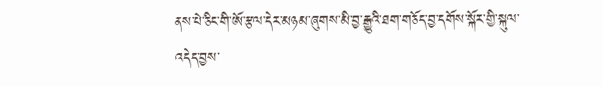ནས་པེ་ཅིང་གི་ཨོ་རྩལ་དེར་མཉམ་ཞུགས་མི་བྱ་རྒྱུའི་ཐག་གཅོད་བྱ་དགོས་སྐོར་གྱི་སྐུལ་འདེད་བྱས་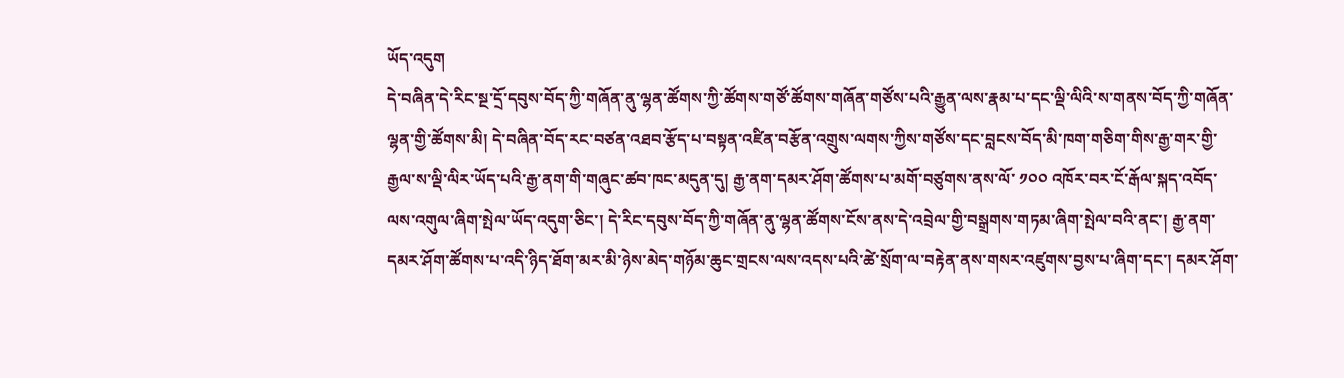ཡོད་འདུག
དེ་བཞིན་དེ་རིང་སྔ་དྲོ་དབུས་བོད་ཀྱི་གཞོན་ནུ་ལྷན་ཚོགས་ཀྱི་ཚོགས་གཙོ་ཚོགས་གཞོན་གཙོས་པའི་རྒྱུན་ལས་རྣམ་པ་དང་ལྡི་ལིའི་ས་གནས་བོད་ཀྱི་གཞོན་ལྷན་གྱི་ཚོགས་མི། དེ་བཞིན་བོད་རང་བཙན་འཐབ་རྩོད་པ་བསྟན་འཛིན་བརྩོན་འགྲུས་ལགས་ཀྱིས་གཙོས་དང་བླངས་བོད་མི་ཁག་གཅིག་གིས་རྒྱ་གར་གྱི་རྒྱལ་ས་ལྡི་ལིར་ཡོད་པའི་རྒྱ་ནག་གི་གཞུང་ཚབ་ཁང་མདུན་དུ། རྒྱ་ནག་དམར་ཤོག་ཚོགས་པ་མགོ་བཙུགས་ནས་ལོ་ ༡༠༠ འཁོར་བར་ངོ་རྒོལ་སྐད་འབོད་ལས་འགུལ་ཞིག་སྤེལ་ཡོད་འདུག་ཅིང་། དེ་རིང་དབུས་བོད་ཀྱི་གཞོན་ནུ་ལྷན་ཚོགས་ངོས་ནས་དེ་འབྲེལ་གྱི་བསྒྲགས་གཏམ་ཞིག་སྤེལ་བའི་ནང་། རྒྱ་ནག་དམར་ཤོག་ཚོགས་པ་འདི་ཉིད་ཐོག་མར་མི་ཉེས་མེད་གཉོམ་ཆུང་གྲངས་ལས་འདས་པའི་ཚེ་སྲོག་ལ་བརྟེན་ནས་གསར་འཛུགས་བྱས་པ་ཞིག་དང་། དམར་ཤོག་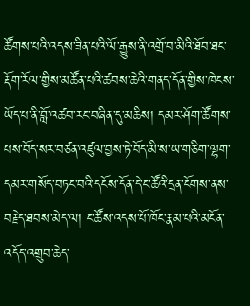ཚོགས་པའི་འདས་ཟིན་པའི་ལོ་རྒྱུས་ནི་འགྲོ་བ་མིའི་ཐོབ་ཐང་རྡོག་རོལ་གྱིས་མཚོན་པའི་ཚབས་ཆེའི་གནད་དོན་གྱིས་ཁེངས་ཡོད་པ་ནི་བློ་འཚབ་རང་བཞིན་དུ་མཆིས། དམར་ཤོག་ཚོགས་པས་བོད་སར་བཙན་འཛུལ་བྱས་ཏེ་བོད་མི་ས་ཡ་གཅིག་ལྷག་དམར་གསོད་བཏང་བའི་དངོས་དོན་དེ་ང་ཚོའི་དྲན་ངོགས་ནས་བརྗེད་ཐབས་མེད་ལ། ང་ཚོས་འདས་པོ་ཁོང་རྣམ་པའི་མངོན་འདོད་འགྲུབ་ཆེད་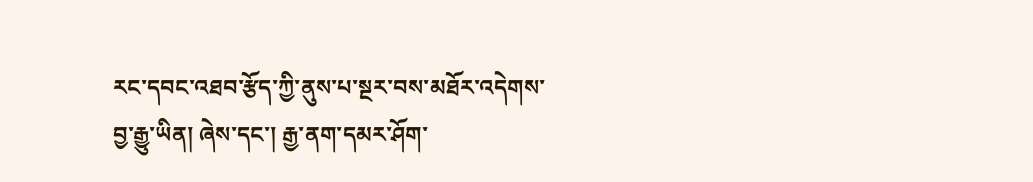རང་དབང་འཐབ་རྩོད་ཀྱི་ནུས་པ་སྔར་བས་མཐོར་འདེགས་བྱ་རྒྱུ་ཡིན། ཞེས་དང་། རྒྱ་ནག་དམར་ཤོག་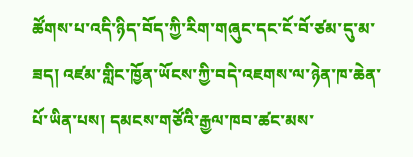ཚོགས་པ་འདི་ཉིད་བོད་ཀྱི་རིག་གཞུང་དང་ངོ་བོ་ཙམ་དུ་མ་ཟད། འཛམ་གླིང་ཁྱོན་ཡོངས་ཀྱི་བདེ་འཇགས་ལ་ཉེན་ཁ་ཆེན་པོ་ཡིན་པས། དམངས་གཙོའི་རྒྱལ་ཁབ་ཚང་མས་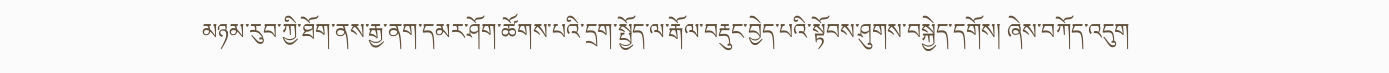མཉམ་རུབ་ཀྱི་ཐོག་ནས་རྒྱ་ནག་དམར་ཤོག་ཚོགས་པའི་དྲག་སྤྱོད་ལ་རྒོལ་བརྡུང་བྱེད་པའི་སྟོབས་ཤུགས་བསྐྱེད་དགོས། ཞེས་བཀོད་འདུག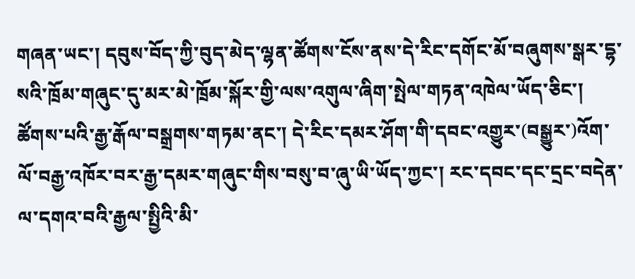གཞན་ཡང་། དབུས་བོད་ཀྱི་བུད་མེད་ལྷན་ཚོགས་ངོས་ནས་དེ་རིང་དགོང་མོ་བཞུགས་སྒར་དྷ་སའི་ཁྲོམ་གཞུང་དུ་མར་མེ་ཁྲོམ་སྐོར་གྱི་ལས་འགུལ་ཞིག་སྤེལ་གཏན་འཁེལ་ཡོད་ཅིང་། ཚོགས་པའི་རྒྱ་རྒོལ་བསྒྲགས་གཏམ་ནང་། དེ་རིང་དམར་ཤོག་གི་དབང་འགྱུར་(བསྒྱུར་)འོག་ལོ་བརྒྱ་འཁོར་བར་རྒྱ་དམར་གཞུང་གིས་བསུ་བ་ཞུ་ཡི་ཡོད་ཀྱང་། རང་དབང་དང་དྲང་བདེན་ལ་དགའ་བའི་རྒྱལ་སྤྱིའི་མི་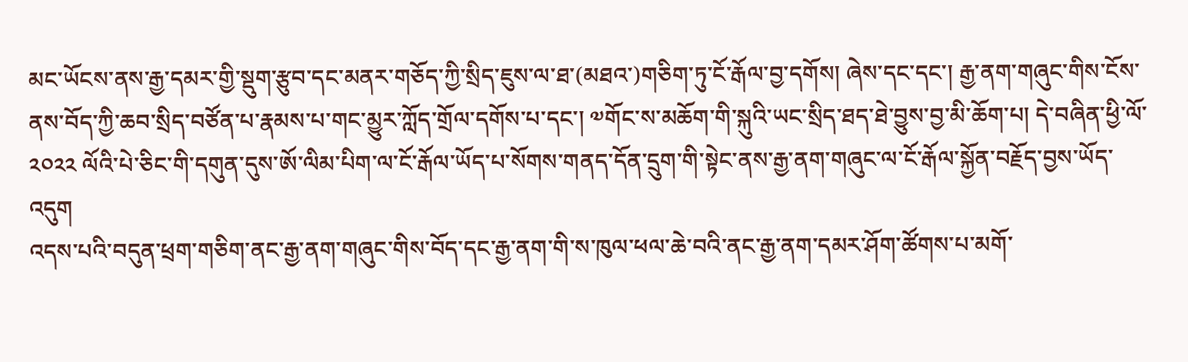མང་ཡོངས་ནས་རྒྱ་དམར་གྱི་སྡུག་རྩུབ་དང་མནར་གཅོད་ཀྱི་སྲིད་ཇུས་ལ་ཐ་(མཐའ་)གཅིག་ཏུ་ངོ་རྒོལ་བྱ་དགོས། ཞེས་དང་དང་། རྒྱ་ནག་གཞུང་གིས་ངོས་ནས་བོད་ཀྱི་ཆབ་སྲིད་བཙོན་པ་རྣམས་པ་གང་མྱུར་ཀློད་གྲོལ་དགོས་པ་དང་། ༧གོང་ས་མཆོག་གི་སྐུའི་ཡང་སྲིད་ཐད་ཐེ་བྱུས་བྱ་མི་ཆོག་པ། དེ་བཞིན་ཕྱི་ལོ་ ༢༠༢༢ ལོའི་པེ་ཅིང་གི་དགུན་དུས་ཨོ་ལིམ་པིག་ལ་ངོ་རྒོལ་ཡོད་པ་སོགས་གནད་དོན་དྲུག་གི་སྟེང་ནས་རྒྱ་ནག་གཞུང་ལ་ངོ་རྒོལ་སྐྱོན་བརྗོད་བྱས་ཡོད་འདུག
འདས་པའི་བདུན་ཕྲག་གཅིག་ནང་རྒྱ་ནག་གཞུང་གིས་བོད་དང་རྒྱ་ནག་གི་ས་ཁུལ་ཕལ་ཆེ་བའི་ནང་རྒྱ་ནག་དམར་ཤོག་ཚོགས་པ་མགོ་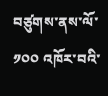བཙུགས་ནས་ལོ་ ༡༠༠ འཁོར་བའི་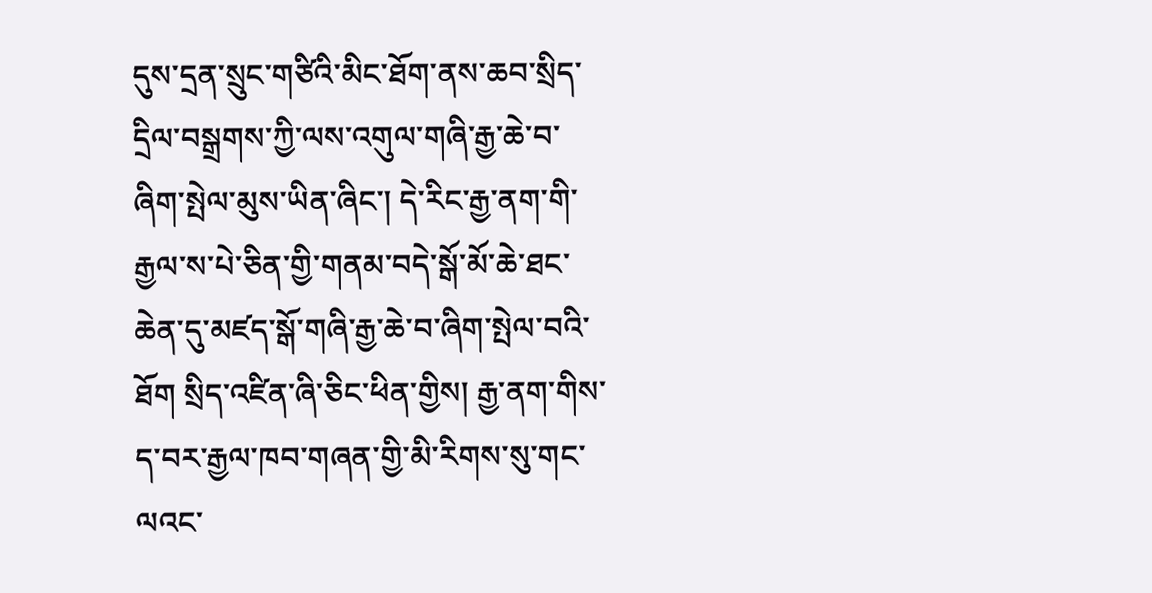དུས་དྲན་སྲུང་གཙིའི་མིང་ཐོག་ནས་ཆབ་སྲིད་དྲིལ་བསྒྲགས་ཀྱི་ལས་འགུལ་གཞི་རྒྱ་ཆེ་བ་ཞིག་སྤེལ་མུས་ཡིན་ཞིང་། དེ་རིང་རྒྱ་ནག་གི་རྒྱལ་ས་པེ་ཅིན་གྱི་གནམ་བདེ་སྒོ་མོ་ཆེ་ཐང་ཆེན་དུ་མཛད་སྒོ་གཞི་རྒྱ་ཆེ་བ་ཞིག་སྤེལ་བའི་ཐོག སྲིད་འཛིན་ཞི་ཅིང་ཕིན་གྱིས། རྒྱ་ནག་གིས་ད་བར་རྒྱལ་ཁབ་གཞན་གྱི་མི་རིགས་སུ་གང་ལའང་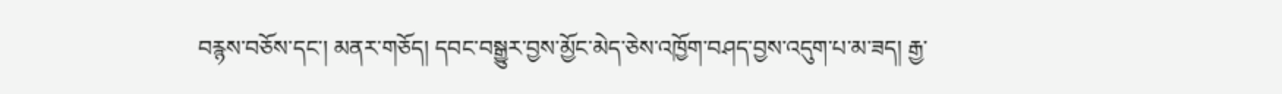བརྙས་བཅོས་དང་། མནར་གཅོད། དབང་བསྒྱུར་བྱས་མྱོང་མེད་ཅེས་འཁྱོག་བཤད་བྱས་འདུག་པ་མ་ཟད། རྒྱ་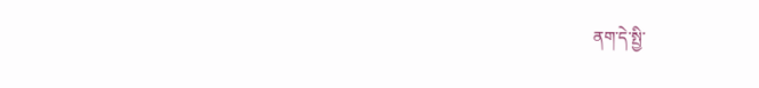ནག་དེ་སྤྱི་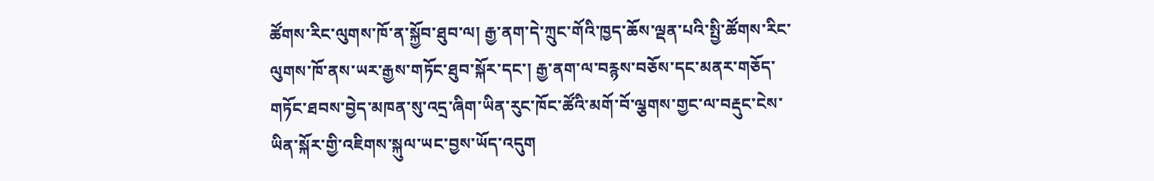ཚོགས་རིང་ལུགས་ཁོ་ན་སྐྱོབ་ཐུབ་ལ། རྒྱ་ནག་དེ་ཀྲུང་གོའི་ཁྱད་ཆོས་ལྡན་པའི་སྤྱི་ཚོགས་རིང་ལུགས་ཁོ་ནས་ཡར་རྒྱས་གཏོང་ཐུབ་སྐོར་དང་། རྒྱ་ནག་ལ་བརྙས་བཅོས་དང་མནར་གཅོད་གཏོང་ཐབས་བྱེད་མཁན་སུ་འདྲ་ཞིག་ཡིན་རུང་ཁོང་ཚོའི་མགོ་བོ་ལྕགས་གྱང་ལ་བརྡུང་ངེས་ཡིན་སྐོར་གྱི་འཇིགས་སྐུལ་ཡང་བྱས་ཡོད་འདུག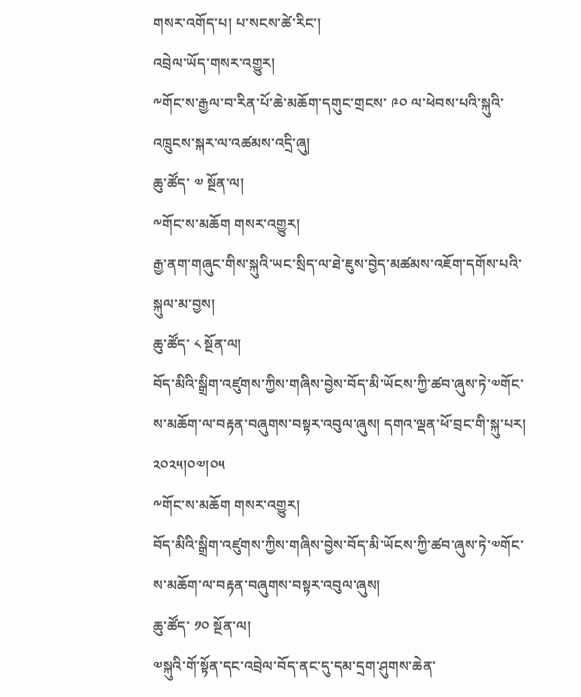གསར་འགོད་པ། པ་སངས་ཚེ་རིང་།
འབྲེལ་ཡོད་གསར་འགྱུར།
༸གོང་ས་རྒྱལ་བ་རིན་པོ་ཆེ་མཆོག་དགུང་གྲངས་ ༩༠ ལ་ཕེབས་པའི་སྐུའི་འཁྲུངས་སྐར་ལ་འཚམས་འདྲི་ཞུ།
ཆུ་ཚོད་ ༧ སྔོན་ལ།
༸གོང་ས་མཆོག གསར་འགྱུར།
རྒྱ་ནག་གཞུང་གིས་སྐུའི་ཡང་སྲིད་ལ་ཐེ་ཇུས་བྱེད་མཚམས་འཇོག་དགོས་པའི་སྐུལ་མ་བྱས།
ཆུ་ཚོད་ ༨ སྔོན་ལ།
བོད་མིའི་སྒྲིག་འཛུགས་ཀྱིས་གཞིས་བྱེས་བོད་མི་ཡོངས་ཀྱི་ཚབ་ཞུས་ཏེ་༧གོང་ས་མཆོག་ལ་བརྟན་བཞུགས་བསྟར་འབུལ་ཞུས། དགའ་ལྡན་ཕོ་བྲང་གི་སྐུ་པར། ༢༠༢༥།༠༧།༠༥
༸གོང་ས་མཆོག གསར་འགྱུར།
བོད་མིའི་སྒྲིག་འཛུགས་ཀྱིས་གཞིས་བྱེས་བོད་མི་ཡོངས་ཀྱི་ཚབ་ཞུས་ཏེ་༧གོང་ས་མཆོག་ལ་བརྟན་བཞུགས་བསྟར་འབུལ་ཞུས།
ཆུ་ཚོད་ ༡༠ སྔོན་ལ།
༧སྐུའི་གོ་སྟོན་དང་འབྲེལ་བོད་ནང་དུ་དམ་དྲག་ཤུགས་ཆེན་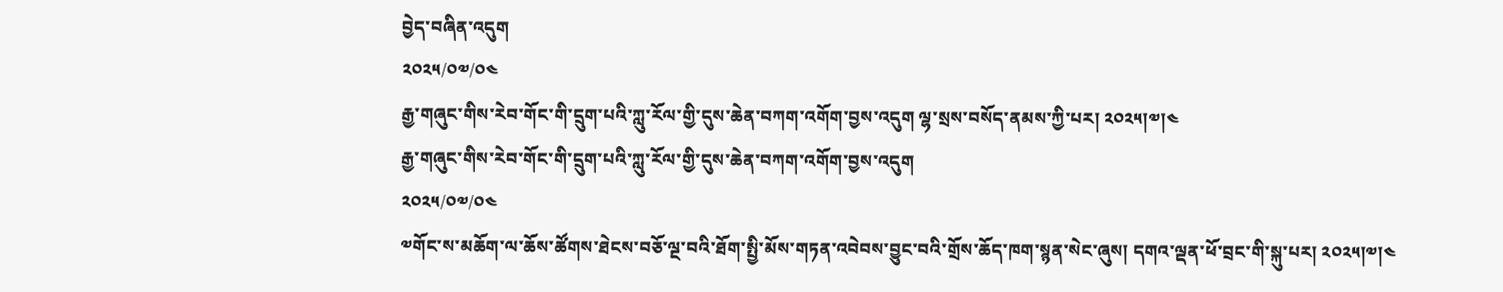བྱེད་བཞིན་འདུག
༢༠༢༥/༠༧/༠༤
རྒྱ་གཞུང་གིས་རེབ་གོང་གི་དྲུག་པའི་ཀླུ་རོལ་གྱི་དུས་ཆེན་བཀག་འགོག་བྱས་འདུག ལྷ་སྲས་བསོད་ནམས་ཀྱི་པར། ༢༠༢༥།༧།༤
རྒྱ་གཞུང་གིས་རེབ་གོང་གི་དྲུག་པའི་ཀླུ་རོལ་གྱི་དུས་ཆེན་བཀག་འགོག་བྱས་འདུག
༢༠༢༥/༠༧/༠༤
༧གོང་ས་མཆོག་ལ་ཆོས་ཚོགས་ཐེངས་བཅོ་ལྔ་བའི་ཐོག་སྤྱི་མོས་གཏན་འབེབས་བྱུང་བའི་གྲོས་ཆོད་ཁག་སྙན་སེང་ཞུས། དགའ་ལྡན་ཕོ་བྲང་གི་སྐུ་པར། ༢༠༢༥།༧།༤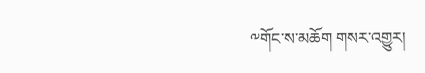༸གོང་ས་མཆོག གསར་འགྱུར།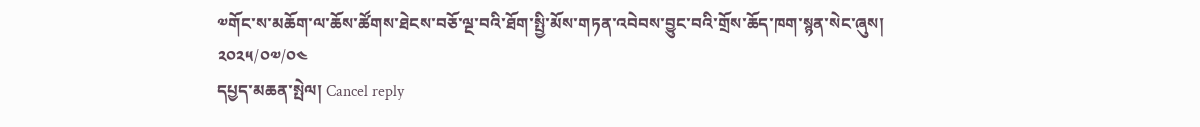༧གོང་ས་མཆོག་ལ་ཆོས་ཚོགས་ཐེངས་བཅོ་ལྔ་བའི་ཐོག་སྤྱི་མོས་གཏན་འབེབས་བྱུང་བའི་གྲོས་ཆོད་ཁག་སྙན་སེང་ཞུས།
༢༠༢༥/༠༧/༠༤
དཔྱད་མཆན་སྤེལ། Cancel reply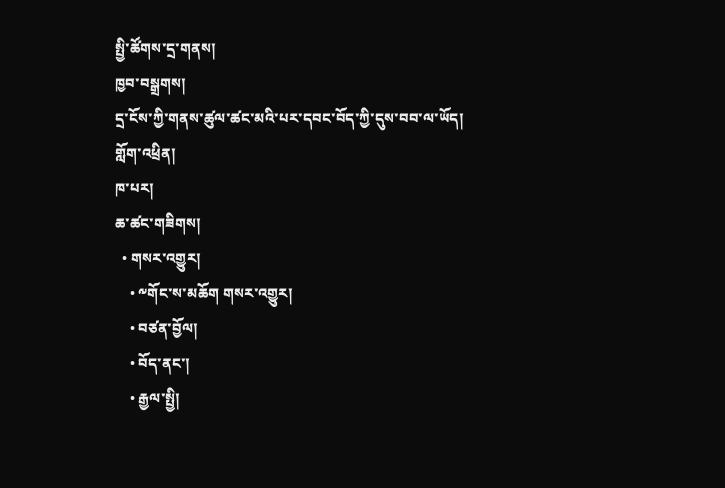སྤྱི་ཚོགས་དྲ་གནས།
ཁྱབ་བསྒྲགས།
དྲ་ངོས་ཀྱི་གནས་ཚུལ་ཚང་མའི་པར་དབང་བོད་ཀྱི་དུས་བབ་ལ་ཡོད།
གློག་འཕྲིན།
ཁ་པར།
ཆ་ཚང་གཟིགས།
  • གསར་འགྱུར།
    • ༸གོང་ས་མཆོག གསར་འགྱུར།
    • བཙན་བྱོལ།
    • བོད་ནང་།
    • རྒྱལ་སྤྱི།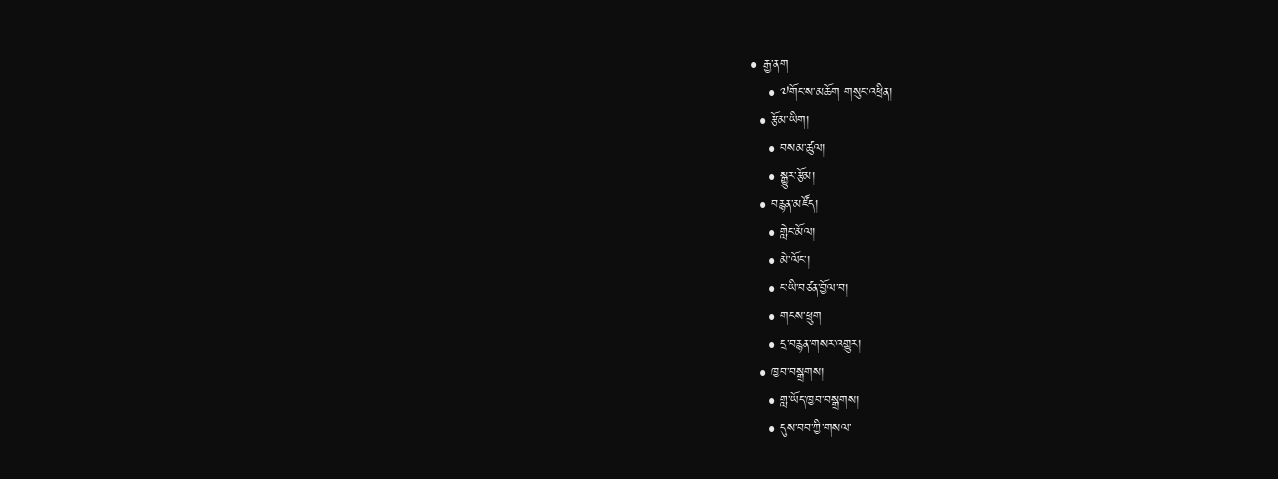• རྒྱ་ནག
    • ༧གོང་ས་མཆོག གསུང་འཕྲིན།
  • རྩོམ་ཡིག།
    • བསམ་ཚུལ།
    • སྒྱུར་རྩོམ།
  • བརྙན་མཛོད།
    • གླེང་མོལ།
    • མེ་ལོང་།
    • ང་ཡི་བཙན་བྱོལ་བ།
    • གངས་ཕྲུག
    • དྲ་བརྙན་གསར་འགྱུར།
  • ཁྱབ་བསྒྲགས།
    • གླ་ཡོད་ཁྱབ་བསྒྲགས།
    • དུས་བབ་ཀྱི་གསལ་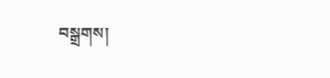བསྒྲགས།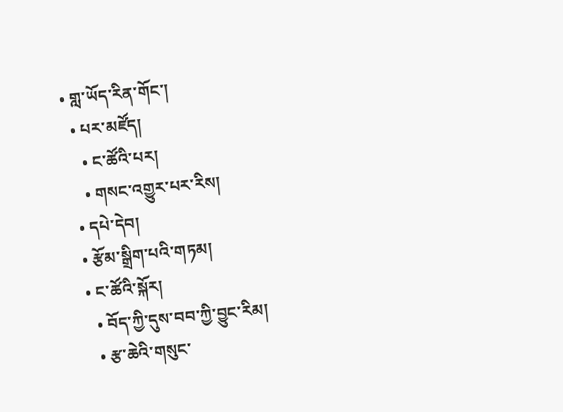• གླ་ཡོད་རིན་གོང་།
  • པར་མཛོད།
    • ང་ཚོའི་པར།
    • གསང་འགྱུར་པར་རིས།
  • དཔེ་དེབ།
  • རྩོམ་སྒྲིག་པའི་གཏམ།
  • ང་ཚོའི་སྐོར།
    • བོད་ཀྱི་དུས་བབ་ཀྱི་བྱུང་རིམ།
    • རྩ་ཆེའི་གསུང་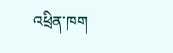འཕྲིན་ཁག